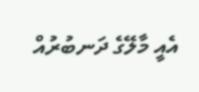އެއީ މާލޭގެ ދަނބުރުއް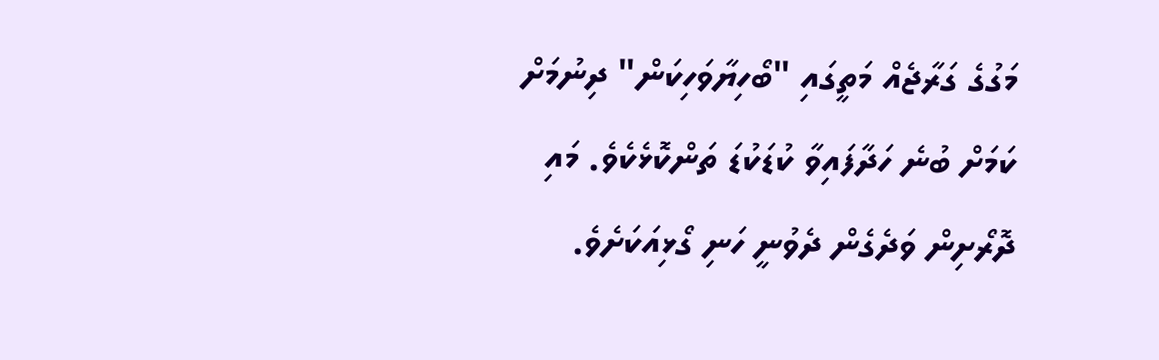މަގުގެ ގަރާޖެއް މަތީގައި "ބޯހިޔާވަހިކަން" ދިނުމަށް ކަމަށް ބުނެ ހަދާފައިވާ ކުޑަކުޑަ ތަންކޮޅެކެވެ. މައި ދޮރޯށިން ވަދެގެން ދެވުނީ ހަނި ގޯޅިއަކަށެވެ.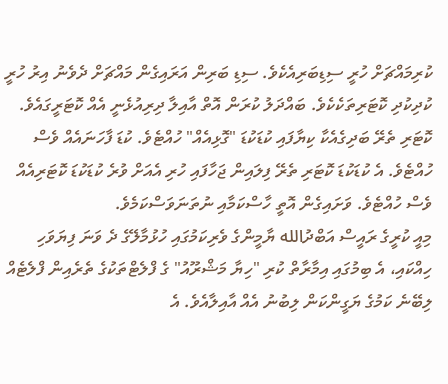ކުރިމައްޗަށް ހުރީ ސިޑިބަރިއެކެވެ. ސިޑި ބަރިން އަރައިގެން މައްޗަށް ދެވެނު އިރު ހުރީ ކުދިކުދި ކޮޓަރިތަކެކެވެ. ބައްދަލު ކުރަން އޮތް އާއިލާ ދިރިއުޅެނީ އެއް ކޮޓަރީގައެވެ. ކޮޓަރި ތެރޭ ބަދިގެއެކާ ކިޔާފައި ކުޑަކުޑަ "ގޮޅިއެއް" ހުއްޓެވެ. ކުޑަ ފާހަނައެއް ވެސް ހުއްޓެވެ. އެ ކުޑަކުޑަ ކޮޓަރި ތެރޭ ފިލައިން ޖަހާފައި ހުރި އެއަށް ވުރެ ކުޑަކުޑަ ކޮޓަރިއެއް ވެސް ހުއްޓެވެ. ވަށައިގެން އޮތީ ހާސްކަމާއި ނުތަނަވަސްކަމެވެ.
މިއީ ކުރީގެ ރައީސް އަބްދުالله ޔާމީންގެ ވެރިކަމުގައި ހުޅުމާލޭގެ ދެ ވަނަ ފިޔަވަހި ހިއްކައި، އެ ބިމުގައި އިމާރާތް ކުރި "ހިޔާ މަޝްރޫއު" ގެ ފްލެޓްތަކުގެ ތެރެއިން ފްލެޓެއް ލިބޭނެ ކަމުގެ ޔަގީންކަން ލިބުނު އެއް އާއިލާއެވެ. އެ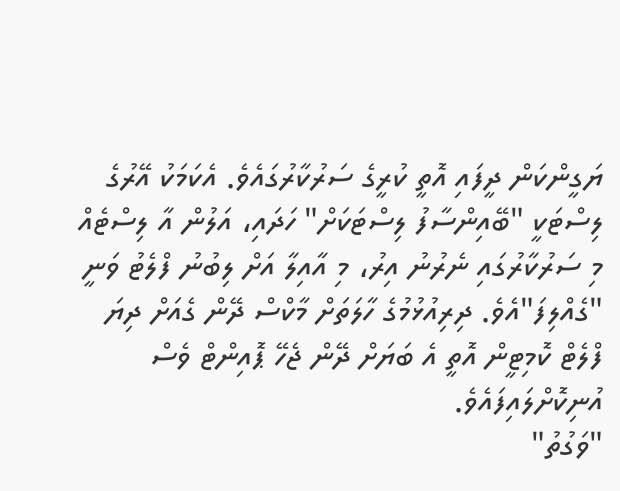ޔަގީންކަން ދީފައި އޮތީ ކުރީގެ ސަރުކާރުގައެވެ. އެކަމަކު އޭރުގެ ލިސްޓަކީ "ބޭއިންސާފު ލިސްޓަކަށް" ހަދައި، އަލުން އާ ލިސްޓެއް މި ސަރުކާރުގައި ނެރުނު އިރު، މި އާއިލާ އަށް ލިބުނު ފްލެޓު ވަނީ "ގެއްލިފަ"އެވެ. ދިރިއުޅުމުގެ ހާލަތަށް މާކްސް ދޭން ގެއަށް ދިޔަ ފްލެޓް ކޮމިޓީން އޮތީ އެ ބަޔަށް ދޭން ޖެހޭ ޕޮއިންޓް ވެސް އުނިކޮށްލައިފައެވެ.
"ވަގުތު"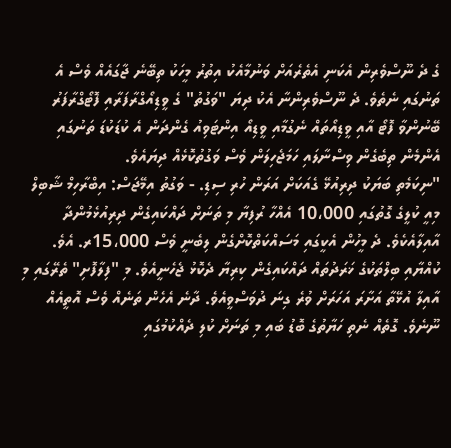ގެ ދެ ނޫސްވެރިން އެކަނި އެތެރެއަށް ވަނުމާއެކު އިތުރު މީހަކު ތިބޭނެ ޖާގައެއް ވެސް އެ ތަނުގައި ނެތެވެ. ދެ ނޫސްވެރިންނާ އެކު ދިޔަ "ވަގުތު" ގެ ވީޑިއޯގްރާފަރާއި ފޮޓޯގްރާފަރު ބޭނުންވާ ފޮޓޯ އާއި ވީޑިއޯތައް ނެގުމާއި ވީޑިއޯ އިންޓަވިއު ގެންދަން އެ ކުޑަކުޑަ ތަނުގައި އެންމެން ތިބެގެން ވިސްނާލައި ހަމަޖެހިލަން ވެސް ވަގުތުކޮޅެއް ދިޔައެވެ.
"ނިކަމެތި ބަޔަކު ދިރިއުޅޭ ގެއަކަށް އަރަން ހުރި ސިޑި. - ވަގުތު އިމޭޖަސް: އިބްރާހިމް ޝާބިލް
މިއީ ކުލީގެ ގޮތުގައި 10،000 އެއްހާ ރުފިޔާ މި ތަނަށް ދައްކައިގެން ދިރިއުޅެމުންދާ އާއިލާއެކެވެ. ދެ މީހުން އެކީގައި މަސައްކަތްކޮށްގެން ލިބެނީ ވެސް 15،000ރ. އެވެ. ކުއްޔާއި ބިލްތަކުގެ ޚަރަދުތައް ދައްކައިގެން ކިރިޔާ ދެކޮޅު ޖެހެނީއެވެ. މި "ފިލާފޮށި" ތެރޭގައި މި އާއިލާ އުޅޭތާ އަށާރަ އަހަރަށް ވުރެ ގިނަ ދުވަސްވީއެވެ. ދާނެ އެހެން ތަނެއް ވެސް އޮތީއެއް ނޫނެވެ. ގޮތެއް ނެތި ހަޔާތުގެ ބޮޑު ބައި މި ތަނަށް ކުލި ދެއްކުމުގައި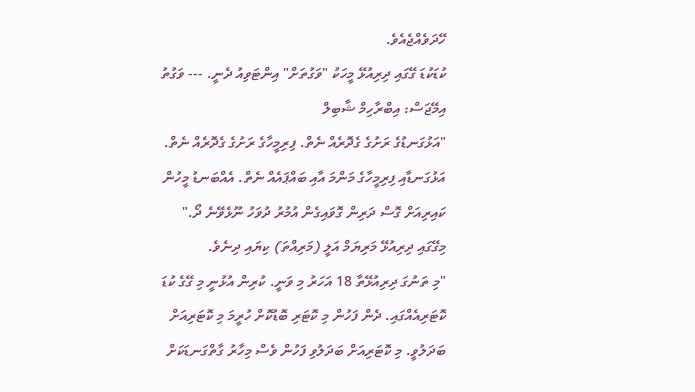ހޭދަވެއްޖެއެވެ.
ކުޑަކުޑަ ގޭގައި ދިރިއުޅޭ މީހަކު "ވަގުތަށް" އިންޓަވިއު ދެނީ. --- ވަގުތު އިމޭޖަސް: އިބްރާހިމް ޝާބިލް
"އަޅުގަނޑުގެ ރަށުގެ ގެދޮރެއް ނެތް. ފިރިމީހާގެ ރަށުގެ ގެދޮރެއް ނެތް. އަޅުގަނޑާއި ފިރިމީހާގެ މަންމަ އާއި ބައްޕައެއް ނެތް. އެއްބަނޑު މީހުން ކައިރިއަށް ގޮސް ދަރިން ގޮވައިގެން އުމުރު ދުވަހު ނޫޅެވޭނެ ދޯ." މިގޭގައި ދިރިއުޅޭ މަރިޔަމް އަލީ (މަރިއްތަ) ކިޔައި ދިނެވެ.
"މި ތަނުގަ ދިރިއުޅޭތާ 18 އަހަރު މި ވަނީ. ކުރިން އުޅުނީ މި ގޭގެ ކުޑަ ކޮޓަރިއެއްގައި. ދެން ފަހުން މި ކޮޓަރި ބޮޑުކޮށް ހުރީމަ މި ކޮޓަރިއަށް ބަދަލުވީ. މި ކޮޓަރިއަށް ބަދަލުވި ފަހުން ވެސް މިހާރު ގާތްގަނޑަކަށް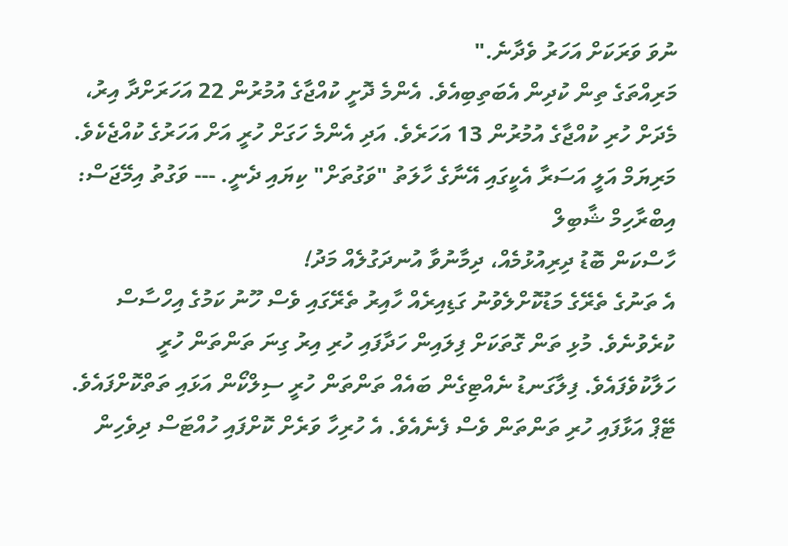ނުވަ ވަރަކަށް އަހަރު ވެދާނެ."
މަރިއްތަގެ ތިން ކުދިން އެބަތިބިއެވެ. އެންމެ ދޮށީ ކުއްޖާގެ އުމުރުން 22 އަހަރަށްދާ އިރު، މެދަށް ހުރި ކުއްޖާގެ އުމުރުން 13 އަހަރެވެ. އަދި އެންމެ ހަގަށް ހުރީ އަށް އަހަރުގެ ކުއްޖެކެވެ.
މަރިޔަމް އަލީ އަސަރާ އެކީގައި އޭނާގެ ހާލަތު "ވަގުތަށް" ކިޔައި ދެނީ. --- ވަގުތު އިމޭޖަސް: އިބްރާހިމް ޝާބިލް
ހާސްކަން ބޮޑު ދިރިއުޅުމެއް، ދިމާނުވާ އުނދަގުލެއް މަދު!
އެ ތަނުގެ ތެރޭގެ މަޑުކޮށްލެވުނު ގަޑިއިރެއް ހާއިރު ތެރޭގައި ވެސް ހޫނު ކަމުގެ އިހްސާސް ކުރެވުނެވެ. މުޅި ތަން ގޮތަކަށް ފިލައިން ހަދާފައި ހުރި އިރު ގިނަ ތަންތަން ހުރީ ހަލާކުވެފައެވެ. ފިލާގަނޑު ނެއްޓިގެން ބައެއް ތަންތަން ހުރީ ސިލްކޯން އަޅައި ތަތްކޮށްފައެވެ. ޓޭޕް އަޅާފައި ހުރި ތަންތަން ވެސް ފެނެއެވެ. އެ ހުރިހާ ވަރެށް ކޮށްފައި ހުއްޓަސް ދިވެހިން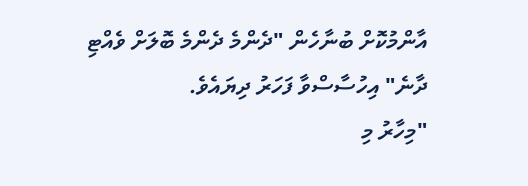އާންމުކޮށް ބުނާހެން "ދެންމެ ދެންމެ ބޮލަށް ވެއްޓި ދާނެ" އިހުސާސްވާ ފަހަރު ދިޔައެވެ.
"މިހާރު މި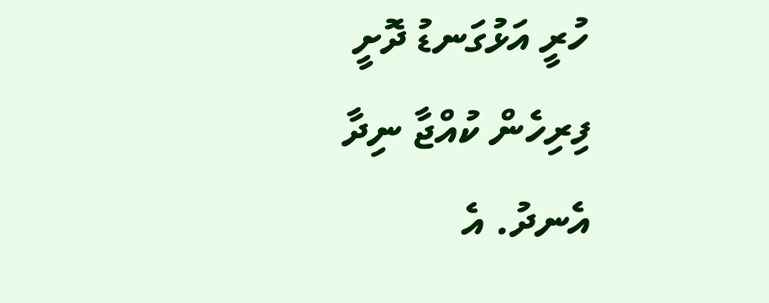ހުރީ އަޅުގަނޑު ދޮށީ ފިރިހެން ކުއްޖާ ނިދާ އެނދު. އެ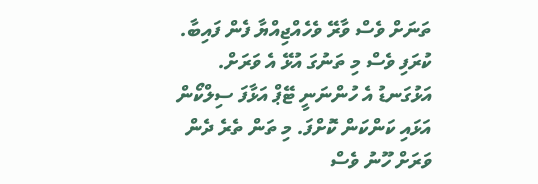ތަނަށް ވެސް ވާރޭ ވެހެއްޖިއްޔާ ފެން ފައިބާ. ކުރަފި ވެސް މި ތަނުގަ އުޅޭ އެ ވަރަށް. އަޅުގަނޑު އެ ހުންނަނީ ޓޭޕް އަޅާފަ ސިލްކޯން އަޅައި ކަންކަން ކޮށްފަ. މި ތަން ތެރެ ދެން ވަރަށް ހޫނު ވެސް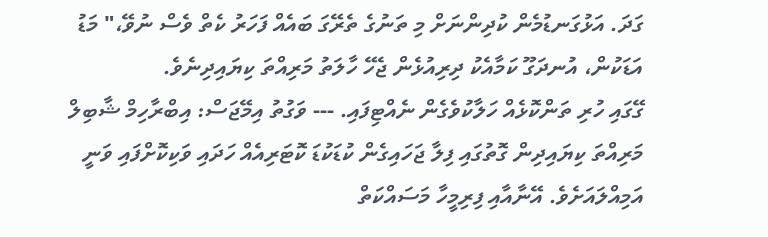ގަދަ. އަޅުގަނޑުމެން ކުދިންނަށް މި ތަނުގެ ތެރޭގަ ބައެއް ފަހަރު ކެތް ވެސް ނުވޭ،" މަޑު އަޑަކުން، އުނދަގޫ ކަމާއެކު ދިރިއުޅެން ޖެހޭ ހާލަތު މަރިއްތަ ކިޔައިދިނެވެ.
ގޭގައި ހުރި ތަންކޮޅެއް ހަލާކުވެގެން ނެއްޓިފައި. --- ވަގުތު އިމޭޖަސް: އިބްރާހިމް ޝާބިލް
މަރިއްތަ ކިޔައިދިން ގޮތުގައި ފިލާ ޖަހައިގެން ކުޑަކުޑަ ކޮޓަރިއެއް ހަދައި ވަކިކޮށްފައި ވަނީ އަމިއްލައަށެވެ. އޭނާއާއި ފިރިމީހާ މަސައްކަތް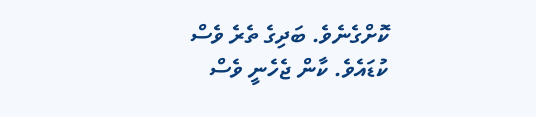ކޮށްގެނެވެ. ބަދިގެ ތެރެ ވެސް ކުޑައެވެ. ކާން ޖެހެނީ ވެސް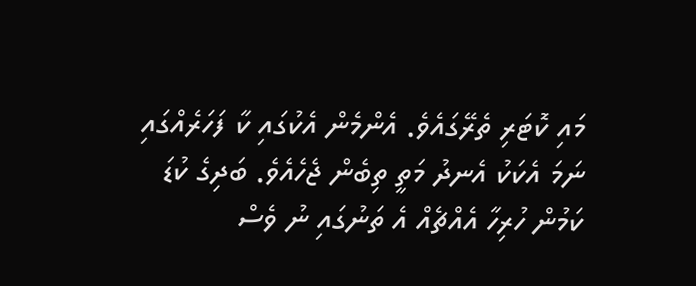މައި ކޮޓަރި ތެރޭގައެވެ. އެންމެން އެކުގައި ކާ ފަހަރެއްގައި ނަމަ އެކަކު އެނދު މަތީ ތިބެން ޖެހެއެވެ. ބަދިގެ ކުޑަ ކަމުން ހުރިހާ އެއްޗެއް އެ ތަނުގައި ނު ވެސް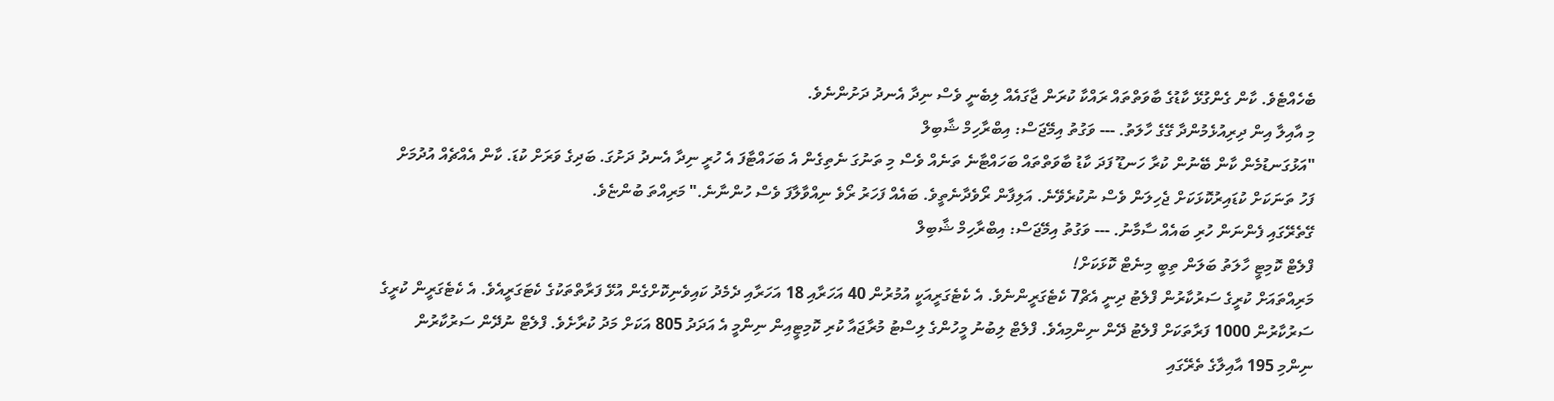ބެހެއްޓެވެ. ކާން ގެންގުޅޭ ކާޑުގެ ބާވަތްތައް ރައްކާ ކުރަން ޖާގައެއް ލިބެނީ ވެސް ނިދާ އެނދު ދަށުންނެވެ.
މި އާއިލާ އިން ދިރިއުޅެމުންދާ ގޭގެ ހާލަތު. --- ވަގުތު އިމޭޖަސް: އިބްރާހިމް ޝާބިލް
"އަޅުގަނޑުމެން ކާން ބޭނުން ކުރާ ހަނޑޫ ފަދަ ކާޑު ބާވަތްތައް ބަހައްޓާނެ ތަނެއް ވެސް މި ތަނުގަ ނެތިގެން އެ ބަހައްޓާފަ އެ ހުރީ ނިދާ އެނދު ދަށުގަ. ބަދިގެ ވަރަށް ކުޑަ. ކާން އެއްޗެއް އުދުމަށް ފަހު ތަނަކަށް ކުޑައިރުކޮޅަކަށް ޖެހިލަން ވެސް ނުކުރެވޭނެ. އަލިފާން ރޯވެދާނެތީވެ. ބައެއް ފަހަރު ރޯވެ ނިއްވާލާފަ ވެސް ހުންނާނެ." މަރިއްތަ ބުންޏެވެ.
ގޭތެރޭގައި ފެންނަން ހުރި ބައެއް ސާމާނު. --- ވަގުތު އިމޭޖަސް: އިބްރާހިމް ޝާބިލް
ފްލެޓް ކޮމިޓީ ހާލަތު ބަލަން ތިބީ މިނެޓް ކޮޅަކަށް!
މަރިއްތައަށް ކުރީގެ ސަރުކާރުން ފްލެޓު ދިނީ އެޗް7 ކެޓެގަރީންނެވެ. އެ ކެޓެގަރީއަކީ އުމުރުން 40 އަހަރާއި 18 އަހަރާއި ދެމެދު ކައިވެނިކޮށްގެން އުޅޭ ފަރާތްތަކުގެ ކެޓަގަރީއެވެ. އެ ކެޓެގަރީން ކުރީގެ ސަރުކާރުން 1000 ފަރާތަކަށް ފްލެޓު ދޭން ނިންމިއެވެ. ފްލެޓް ލިބުނު މީހުންގެ ލިސްޓު މުރާޖައާ ކުރި ކޮމިޓީއިން ނިންމީ އެ އަދަދު 805 އަކަށް މަދު ކުރާށެވެ. ފްލެޓް ނުދޭން ސަރުކާރުން ނިންމި 195 އާއިލާގެ ތެރޭގައި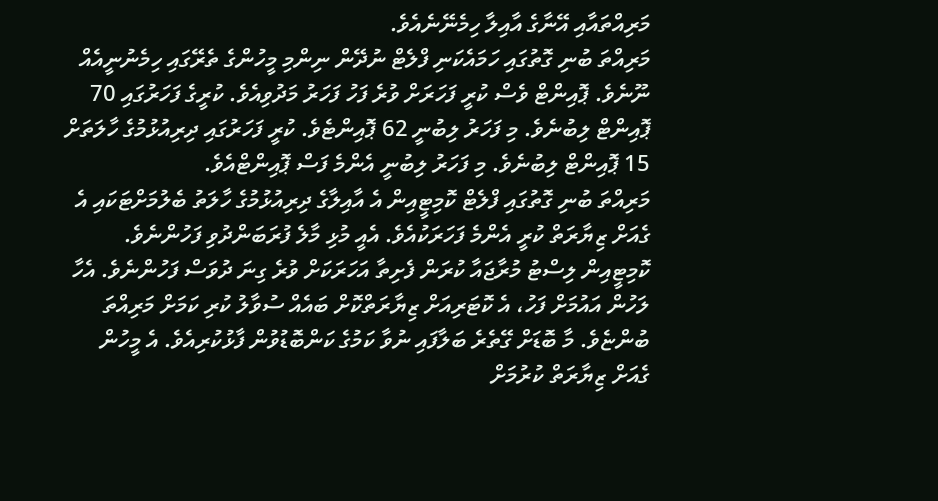މަރިއްތައާއި އޭނާގެ އާއިލާ ހިމެނޭނެއެވެ.
މަރިއްތަ ބުނި ގޮތުގައި ހަމައެކަނި ފްލެޓް ނުދޭން ނިންމި މީހުންގެ ތެރޭގައި ހިމެނުނީއެއް ނޫނެވެ. ޕޮއިންޓް ވެސް ކުރީ ފަހަރަށް ވުރެ ފަހު ފަހަރު މަދުވިއެވެ. ކުރީގެ ފަހަރުގައި 70 ޕޮއިންޓް ލިބުނެވެ. މި ފަހަރު ލިބުނީ 62 ޕޮއިންޓެވެ. ކުރީ ފަހަރުގައި ދިރިއުޅުމުގެ ހާލަތަށް 15 ޕޮއިންޓް ލިބުނެވެ. މި ފަހަރު ލިބުނީ އެންމެ ފަސް ޕޮއިންޓްއެވެ.
މަރިއްތަ ބުނި ގޮތުގައި ފްލެޓް ކޮމިޓީއިން އެ އާއިލާގެ ދިރިއުޅުމުގެ ހާލަތު ބެލުމަށްޓަކައި އެ ގެއަށް ޒިޔާރަތް ކުރީ އެންމެ ފަހަރަކުއެވެ. އެއީ މުޅި މާލެ ފުރަބަންދުވި ފަހުންނެވެ. ކޮމިޓީއިން ލިސްޓު މުރާޖައާ ކުރަން ފެށިތާ އަހަރަކަށް ވުރެ ގިނަ ދުވަސް ފަހުންނެވެ. އެހާ ލަހުން އައުމަށް ފަހު، އެ ކޮޓަރިއަށް ޒިޔާރަތްކޮށް ބައެއް ސުވާލު ކުރި ކަމަށް މަރިއްތަ ބުންޏެވެ. މާ ބޮޑަށް ގޭތެރެ ބަލާފައި ނުވާ ކަމުގެ ކަންބޮޑުވުން ފާޅުކުރިއެވެ. އެ މީހުން ގެއަށް ޒިޔާރަތް ކުރުމަށް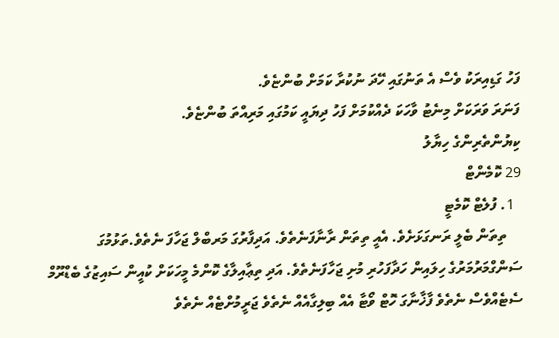ފަހު ގަޑިއިރަކު ވެސް އެ ތަނުގައި ހޭދަ ނުކުރާ ކަމަށް ބުންޏެވެ.
ފަނަރަ ވަރަކަށް މިނެޓު ވާހަކަ ދެއްކުމަށް ފަހު ދިޔައީ ކަމުގައި މަރިއްތަ ބުންޏެވެ.
ކިޔުންތެރިންގެ ހިޔާލު
29 ކޮމެންޓް
  1. ފުލެޓް ކޮމެޓީ
    ތިތަން ބެލީ ރަނގަޅަށެވެ. އެއީ ތިތަން ރާނާފަނެތެވެ. އަދިފާރުގަ މަރބްލް ޖަހާފަ ނެތެވެ.ތަޅުމުގަ ސަންގްމަރުމަރުގެ ހިލައިން ހަދާފަހުރި މުށި ޖަހާފަނެތެވެ. އަދި ތިޢާއިލާގެ ކޮންމެ މީހަކަށް ކުއީން ސައިޒުގެ ބެޑްރޫމް ސެޓެއްވެސް ނެތެވެ ފާޚާނާގަ ހޮޓް ވޯޓާ އެއް ބިލިގާއެއް ނެތެވެ ޖަރީމުށްޓެއް ނެތެވެ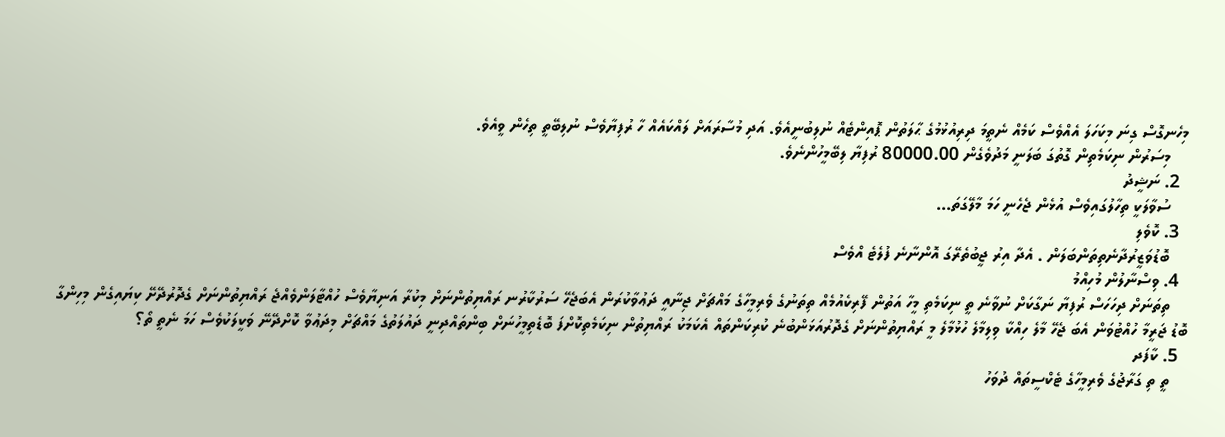މިހެނގޮސް ގިނަ މިކަހަލަ އެއްވެސް ކަމެއް ނެތީމަ ދިރިއުޅުމުގެ ޙާލަތުން ޕޮއިންޓެއް ނުލިބުނީއެވެ. އަދި މުސާރައަށް ލައްކައެއް ހާ ރުފިޔާވެސް ނުލިބޭތީ ތިހެން ވީއެވެ.
    މިސަރުން ނިކަމެތިން ގޮތުގަ ބަލަނީ މަދުވެގެން 80000.00 ރުފިޔާ ލިބޭމީހުންނެވެ.
  2. ނަޝީދު
    ސުވާލަކީ ތިހާލުގައިވެސް އުޅެން ޖެހެނީ ހަމަ މާލޭގަތަ...
  3. ކޮވެލި
    ބޮޑުވަޒީރުދާނެތިތަންބަލަން . އެދާ އިރު ޖީބުތެރޭގަ އޮންނާނެ ފުލެޓެ އްވެސް
  4. ވިސްނާލުން މުހިއްމު
    ތިތަނަށް ދިހަހަސް ރުފިޔާ ނަގާކަށް ނުވާނެ ތީ ނިކަމެތި މީހާ އަތުން ފޭރިކެއުމެއް ތިތަނުގެ ވެރިމީހާގެ މައްޗަށް ޖިނާއީ ދަޢުވާކުރަން އެބަޖެހޭ ސަރުކާރުނ ރައްޔިތުންނަށް މިކުރާ އަނިޔާވެސް ހުއްޓާލަންވެއްޖެ ރައްޔިތުންނަށް ގެދޮރުދޭށޭ ކިޔައިގެން މިހިންގާ ބޮޑު ޖަރީމާ ހުއްޓުވަން އެބަ ޖެހޭ މާލެ ހިއްކާ ވިލިމާލެ ހުޅުމާލެ މީ ރައްޔިތުންނަށް ގެދޮރުއަޅަންބުނެ ކުރިކަންތައް އެކަމަކު ރައްޔިތުން ނިކަމެތިކޮށްފަ ބޮޑެތިމީހުނަށް ބިންތައްދިނީ ދައުލަތުގެ މައްޗަށް މިދަޢުވާ ކޮށްދޭނޭ ވަކީލަކުވެސް ހަމަ ނެތީ ތޯ؟
  5. ކާފަދ
    ތީ ތި ގަރާޖުގެ ވެރިމީހާގެ ޓެކްސީތައް ދުވަހު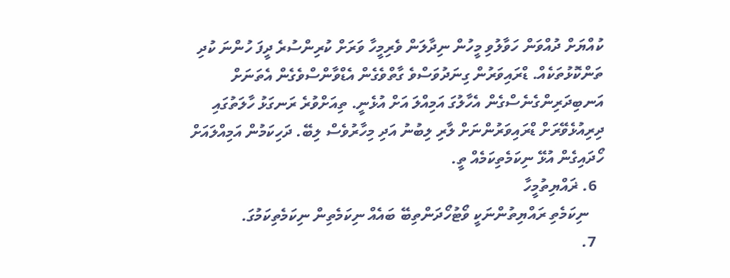ކުއްޔަށް ދުއްވަން ހަވާލުވި މީހުން ނިދާލަން ވެރިމީހާ ވަރަށް ކުރިންސުރެ ދީފަ ހުންނަ ކުދި ތަންކޮޅުތަކެއް. ޑްރައިވަރުން ގިނަދުވަސްވެ ގާތްވެގެން އެޑްވާންސްވެގެން އެތަނަށް އަނބިދަރިންގެނެސްގެން އެހާލުގަ އަމިއްލަ އަށް އުޅެނީ. ތިއަށްވުރެ ރަނގަޅު ހާލަތުގައި ދިރިއުޅެވޭރަށް ޑްރައިވަރުންނަށް ލާރި ލިބުނު އަދި މިހާރުވެސް ލިބޭ. ދަހިކަމުން އަމިއްލައަށް ހޯދައިގެން އުޅޭ ނިކަމެތިކަމެއް ތީ.
  6. ޜައްޔިތުމީހާ
    ނިކަމެތި ރައްޔިތުންނަކީ ވޯޓުހޯދަންތިބޭ ބައެއް ނިކަމެތިން ނިކަމެތިކަމުގަ.
  7.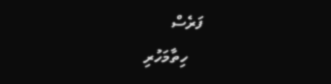ފަރެސް
    ހިތާމަހުރި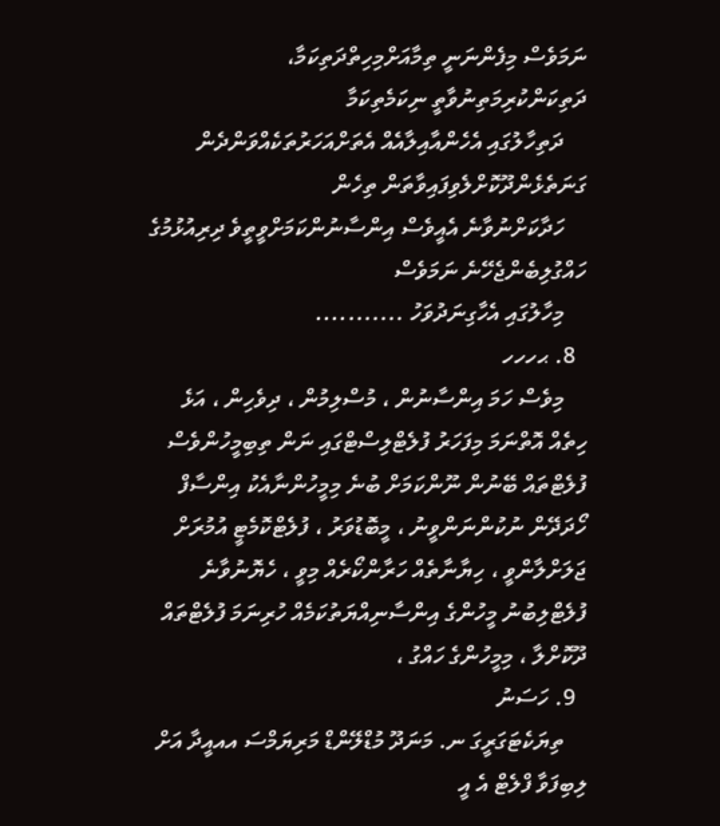ނަމަވެސް މިފެންނަނީ ތިމާއަށްމިހިތްދަތިކަމާ، ދަތިކަންކުރިމަތިނުވާތީ ނިކަމެތިކަމާ
    ދަތިހާލުގައި އެހެންއާއިލާއެއް އެތަށްއަހަރުތަކެއްވަންދެން ގަނަތެޅެންދޫކޮށްލެވިފައިވާތަން ތިހެން
    ހަދާކަށްނުވާނެ އެއީވެސް އިންސާނުންކަމަށްވީތީވެ ދިރިއުޅުމުގެ ހައްގުލިބެންޖެހޭނެ ނަމަވެސް
    މިހާލުގައި އެހާގިނަދުވަހު ...........
  8. ޙހހހ
    މިވެސް ހަމަ އިންސާނުން ، މުސްލިމުން ، ދިވެހިން ، އަޅެ ހިތެއް އޮތްނަމަ މިފަހަރު ފުލެޓްލިސްޓްގައި ނަން ތިބިމީހުންވެސް ފުލެޓްތައް ބޭނުން ނޫންކަމަށް ބުނެ މިމީހުންނާއެކު އިންސާފް ހޯދަދޭން ނުކުންނަންވީނު ، މީބޮޑުވަރު ، ފުލެޓްކޮމެޓީ އުމުރަށް ޖަލަށްލާންވީ ، ހިޔާނާތެއް ހަރާންކޯރެއް މިވީ ، ހެޔޮނުވާނެ ފުލެޓްލިބުނު މީހުންގެ އިންސާނިއްޔަތުކަމެއް ހުރިނަމަ ފުލެޓްތައް ދޫކޮށްލާ ، މިމީހުންގެ ހައްގު ،
  9. ހަސަނު
    ތިޔަކެޓަގަރީގަ ނ. މަނަދޫ މުޑްލޭންޑް މަރިޔަމްސަ އއއީދާ އަށް ލިބިފަވާ ފްލެޓް އެ އީ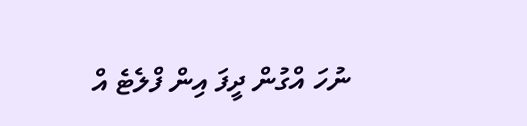ނުހަ އްގުން ދީފަ އިން ފްލެޓެ އް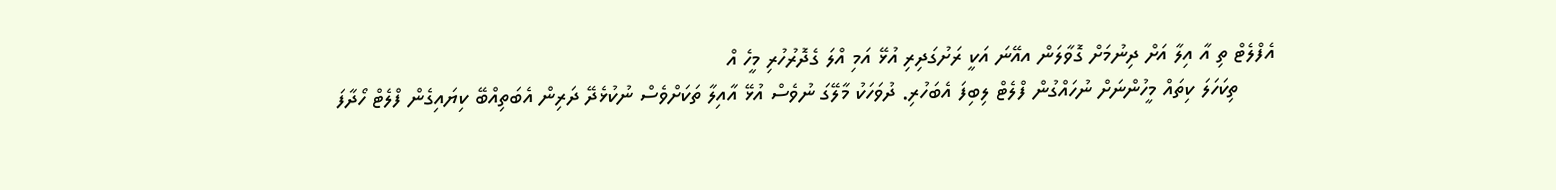އެފްލެޓް ތި އާ އިލާ އަށް ދިނުމަށް ގޮވާލަން އއޭނަ އަކީ ރަށުގަދިރި އުޅޭ އަމި އްލަ ގެދޮރުހުރި މީހެ އް
      ތިކަހަލަ ކިތައް މީހުންނަށް ނުހައްގުން ފްލެޓް ލިބިފަ އެބަހުރި. ދުވަހަކު މާލޭގަ ނުވެސް އުޅޭ އާއިލާ ތަކަށްވެސް ނުކުޅެދޭ ދަރިން އެބަތިއްބޭ ކިޔައިގެން ފްލެޓް ހޯދާފަ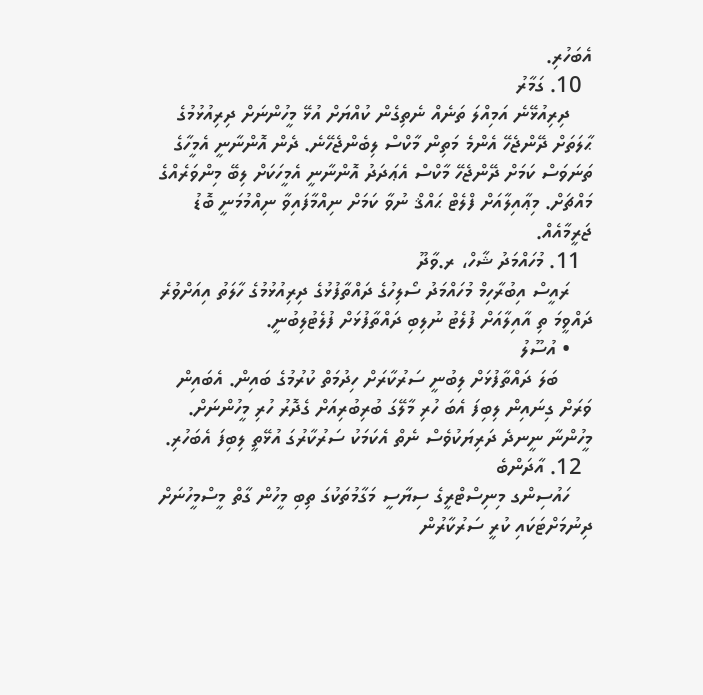އެބަހުރި.
  10. ގަމާރު
    ދިރިއުޅޭނެ އަމިއްލަ ތަނެއް ނެތިގެން ކުއްޔަށް އުޅޭ މީހުންނަށް ދިރިއުޅުމުގެ ޙާލަތަށް ދޭންޖެހޭ އެންމެ މަތިން މާކްސް ލިބެންޖެހޭނެ. ދެން އޮންނާނީ އެމީހާގެ ތަނަވަސް ކަމަށް ދޭންޖެހޭ މާކްސް އެޢަދަދު އޮންނާނީ އެމީހަކަށް ލިބޭ މިންވަރެއްގެ މައްޗަށް. މިޢާއިލާއަށް ފްލެޓް ޙައްޤް ނުވާ ކަމަށް ނިއްމާފައިވާ ނިއްމުމަނީ ބޮޑު ޖަރީމާއެއް.
  11. މުހައްމަދު ޝާހް، ރ.ވާދޫ
    ރައީސް އިބުރާހިމް މުހައްމަދު ސޯލިހުގެ ދައްތާފުޅުގެ ދިރިއުޅުމުގެ ހާލަތު އިއަށްވުރެ ދައްވީމަ ތި އާއިލާއަށް ފުލެޓު ނުލިބި ދައްތާފުޅަށް ފުލެޓުލިބުނީ.
    • އުސޫލު
      ބަލަ ދައްތާފުޅަށް ލިބުނީ ސަރުކާރަށް ހިދުމަތް ކުރުމުގެ ބައިން. އެބައިން ވަރަށް ގިނައިން ލިބިފަ އެބަ ހުރި މާލޭގަ ބުރިބުރިއަށް ގެދޮރު ހުރި މީހުންނަށް. މީހުންނާ ނީނދެ ދަރިޔަކުވެސް ނެތް އެކަމަކު ސަރުކާރުގަ އުޅޭތީ ލިބިފަ އެބަހުރި.
  12. އާދަންބެ
    ހައުސިންގ މިނިސްޓްރީގެ ސިޔާސީ މަގާމުތަކުގަ ތިބި މީހުން ގާތް މީސްމީހުނަށް ދިނުމަށްޓަކައި ކުރީ ސަރުކާރުން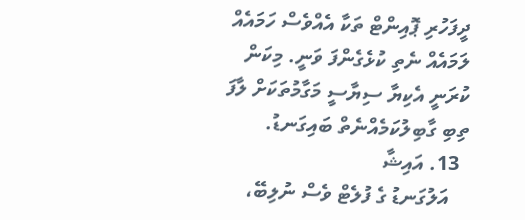ދީފަހުރި ޕޮއިންޓް ތަކާ އެއްވެސް ހަމައެއް ލަމައެއް ނެތި ކުޅެގެންފަ ވަނީ. މިކަން ކުރަނީ އެކިޔާ ސިޔާސީ މަގާމުތަކަށް ލާފަ ތިބި ގާބިލުކަމެއްނެތް ބައިގަނޑު.
  13. އައިޝާ
    އަލުގަނޑު ގެ ފުލެޓް ވެސް ނުލިބޭ،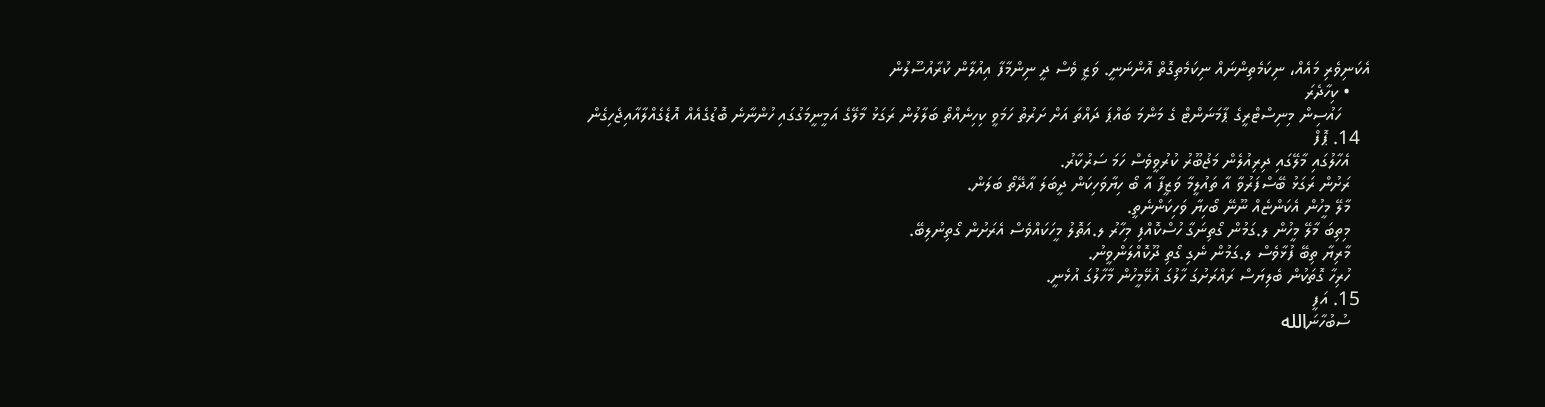އެކަނިވެރި މައެއް، ނިކަމެތިންނައް ނިކަމެތިގޮތް އޮންނަނީ. ވަޒީ ވެސް ދީ ނިންމާފާ އިއުލާން ކުރާއުސޫލުން
    • ކިހާދެރަ
      ހައުސިން މިނިސްޓްރީގެ ޕާމަނަންޓް ގެ މަންމަ ބައްޕަ ދައްތަ އަށް ށަރުތު ހަމަވީ ކިހިނެއްތޯ ބަލާލުން ރަގަޅު މާލޭގެ އަމީނީމަގުގައި ހުންނާނެ ބޮޑުގެއެއް އޮޑެގެއްލާއާއިޖެހިގެން
  14. ޕޮފް
    އެހާލުގައި މާލޭގައި ދިރިއުލެން މަޖުބޫރު ކުރުވީވެސް ހަމަ ސަރުކާރު.
    ރަށުން ރަގަޅު ބޭސްފަރުވާ އާ ތައުލީމާ ވަޒީފާ އާ ބޯ ހިޔާވަހިކަން ދީބަލަ ޢާދޭތޯ ބަލަން.
    މާލޭ މީހުން އެކަންޏެއް ނޫނޭ ބޯހިޔާ ވަހިކަންނެތީ.
    މިތިބަ މާލޭ މީހުން ލ.ގަމުން ގޯތިނަގާ ހުސްކޮއްފި މިހާރު ލ.އަތޮލު މީހަކައްވެސް އެރަށުން ގޯތިނުލިބޭ.
    މާރިޔާ ތިބޭ ފުޅާވެސް ލ.ގަމުން ނެގި ގޯތި ދޫކޮއްލަންވީނު.
    ހުރިހާ ގޮތަކުން ބެލިޔަސް ރައްރަށުގަ ހާލުގަ އުޅޭމީހުން މާހާލުގަ އުޅެނީ.
  15. އަފީ
    ސުބުހާނަالله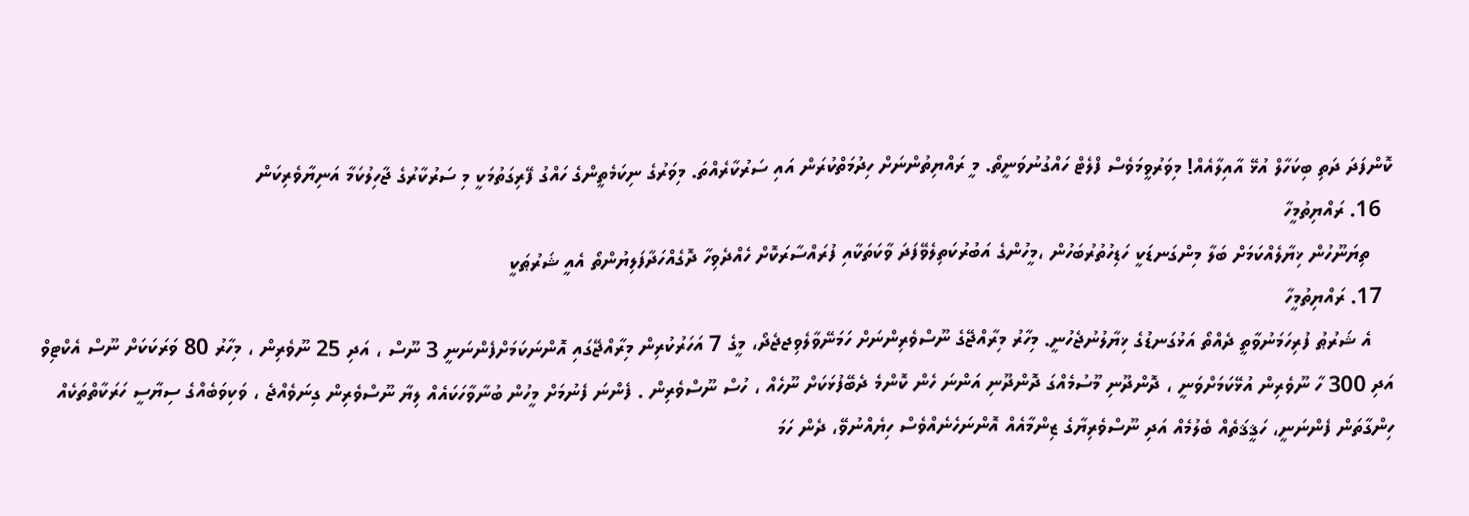ކޮންފަދަ ދަތި ބިކަހާލް އުޅޭ އާއިލާއެއް! މިވަރުވީމަވެސް ފްލެޓް ހައްގުނުވަނީތޯ. މީ ރައްޔިތުންނަށް ހިދުމަތްކުރަން އައި ސަރުކާރެއްތަ. މިވަރުގެ ނިކަމެތީންގެ ހައްގު ފޭރިގަތުމަކީ މި ސަރުކާރުގެ ޖާހިލުކަމާ އަނިޔާވެރިކަން
  16. ރައްޔިތުމީހާ
    ތިޔަނޫހުން ޚިޔާލެއްކަމަށް ބަލާ މިންގަނޑަކީ ހަޑިހުތުރުބަހުން ،މީހުންގެ އަބުރުކަތިލެވޭފަދަ ވާކަތަކާއި ފުރައްސާރަކޮށް ހެއްދެވިހާ ދޮގެއްހަދާފަލިޔުންތޯ އެއީ ޝަރުޠަކީ
  17. ރައްޔިތުމީހާ
    އެ ޝަރުޠު ފުރިހަމަނުވާތީ ދެއްތޯ އަޅުގަނޑުގެ ޚިޔާލުނުޖެހުނީ. މިހާރު މިރާއްޖޭގެ ނޫސްވެރިންނަށް ހަމަނޭވާލެވިޖޖެދޯ، މީގެ 7 އަހަރުކުރިން މިރާއްޖޭގައި އޮންނަކަމަށްފެންނަނީ 3 ނޫސް ، އަދި 25 ނޫވެރިން ، މިހާރު 80 ވަރަކަކަށް ނޫސް އެކްޓިވް އަދި 300 ހާ ނޫވެރިން އުޅޭކަމަށްވަނީ ، ދޮންދޫނި މޫސުމެއްގަ ދޮންދޫނި އަންނަ ހެން ކޮންމެ ދެބޭފުޅަކަށް ނޫހެއް ، ހުސް ނޫސްވެރިން . ފެންނަ ފެނުމަށް މީހުން ބުނާވާހަކައެއް ލިޔާ ނޫސްވެރިން ގިނަވެއްޖެ ، ވަކިވަބެއްގެ ސިޔާސީ ހަރަކާތްތަކެއް ހިންގާތަން ފެންނަނީ، ހަޤީޤަތެއް ބެލުމެއް އަދި ނޫސްވެރިޔާގެ ޒިންމާއެއް އޮންނަހެނެއްވެސް ހިޔެއްނުވޭ، ދެން ހަމަ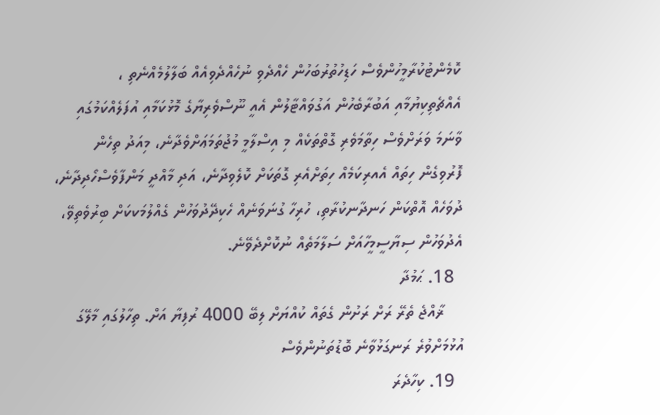ކޮމެންޓުކުރާމީހުންވެސް ހަޑިހުތުރުބަހުން ހެއްދެވި ނުހެއްދެވިއެއް ބަލާލުމެއްނެތި ، އެއްޗެތިކިޔުމާއި އަބުރާބެހުން އަގުވައްޓާލުން އެއީ ނޫސްވެރިޔާގެ މޮޅުކަމާއި އުފަލެއްކަމުގައި ވާނަމަ ވަރަށްވެސް ހިތާމަވެރި ގޮތްތަކެއް މި އިސްލާމީ މުޖުތަމަޢަށްވެދާނެ، މިއަދު ތިހެން ފޮރުވިގެން ހިތައް އެއރިކަމެއް ހިތަށްއެރި ގޮތަކަށް ކޮލެވިދާނެ، އަދި މާއްދީ މަންފާވެސްހޯދިދާނެ، ދުވަހެއް އޮތްކަން ހަނދާނކުރާތި، ހުރިހާ ގުނަވަނެއް ހެކިދޭދުވަހުން ގެއްލުމަކކަށް ބިރުވެތިވޭ، އެދުވަހުން ސިޔާސީމީހާއަށް ސަލާމަތެއް ނުކޮށްދެވޭނެ.
  18. ޙަމުދާ
    ޜާއްޖެ ތެރޭ ރަށް ރަށުން ގެތައް ކުއްޔަށް ލިބޭ 4000 ރުފިޔާ އަށް. ތިހާލުގައި މާލޭގަ އުޅުމަށްވުރެ ރަނގަޅުވާނެ ބޮޑުތަނުންވެސް
  19. ކިހާދެރަ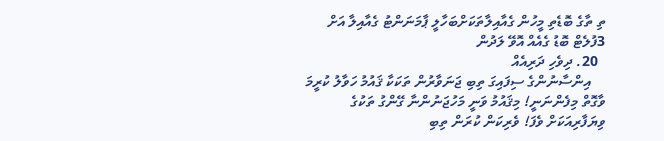ތި ތާގެ ބޮޑެތި މީހުން ގެއާއިލާތަކަށްބަހާލީ ޕާމަނަންޓު ގެއާއިލާ އަށް 3ފުލެޓް ބޮޑު ގެއެއް އޮވޭ ލަދުން
  20. ދިވެހި ދަރިއެއް
    އިންސާނުންގެ ސިފައިގަ ތިބި ޖަނަވާރުން ތަކަކާ ޤައުމު ހަވާލު ކުރީމަ ވާގޮތް މިފެންނަނީ! މިޤައުމު ވަނީ މަހުޖަނުންނާ ގޭންގު ތަކުގެ ވިޔަފާރިއަކަށް ވެފަ! ވެރިކަން ކުރަން ތިބި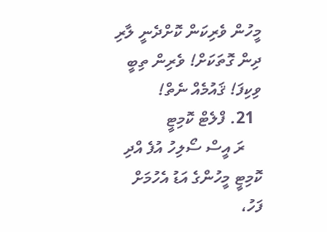މީހުން ވެރިކަން ކޮށްދެނީ ލާރި ދިން ގޮތަކަށް! ވެރިން ތިބީ ވިކިފަ! ޤައުމެއް ނެތް!
  21. ފްލެޓް ކޮމިޓީ
    ރަ އީސް ސޯލިހު އުފެ އްދި ކޮމިޓީ މީހުންގެ އަޑު އެހުމަށް ފަހު،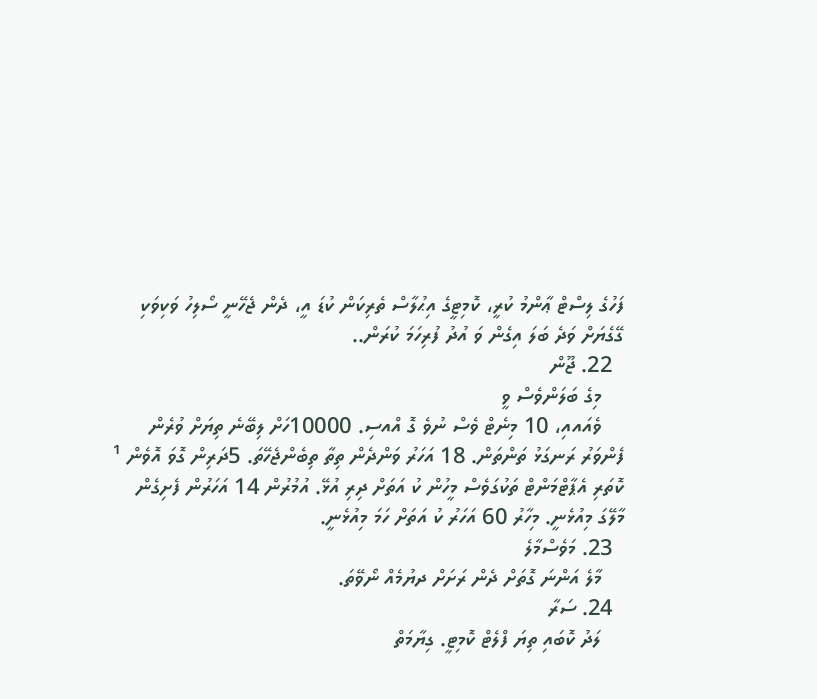ފަހުގެ ލިސްޓް ޢާންމު ކުރީ، ކޮމިޓީގެ އިޙުލާސް ތެރިކަން ކުޑަ އީ، ދެން ޖެހޭނީ ސޯލިހު ވަކިވަކި ގޭގެޔަށް ވަދެ ބަލަ އިގެން ވަ އުދު ފުރިހަމަ ކުރަން..
  22. ޖޫން
    މިގެ ބަލަންވެސް ވީ
    ވެއައއި، 10 މިނެޓް ވެސް ނުވެ ގޮ އްއސި. 10000ހަށް ލިބޭނެ ތިޔަށް ވުރެން ފެންވަރު ރަނގަޅު ތަންތަން. 18 އަހަރު ވަންދެން ތިތާ ތިބެންޖެހޭތަ. 5ދަރިން ގޮވަ އޮވެން ¹ ކޮތަރި އެޕާޓްމަންޓް ތަކުގަވެސް މީހުން ކު އަތަށް ދިރި އުޅޭ. އުމުރުން 14 އަހަރުން ފެށިގެން މާލޭގަ މިއުޅެނީ. މިހާރު 60 އަހަރު ކު އަތަށް ހަމަ މިއުޅެނީ.
  23. މަވެސްމާލެ
    މާލެ އަންނަ ގޮތަށް ދެން ރަށަށް ދޔުމެއް ނޯވޭތަ.
  24. ސަރާ
    ލަދު ކޮބައި ތިޔަ ފްލެޓް ކޮމިޓީ. ގިޔާމަތް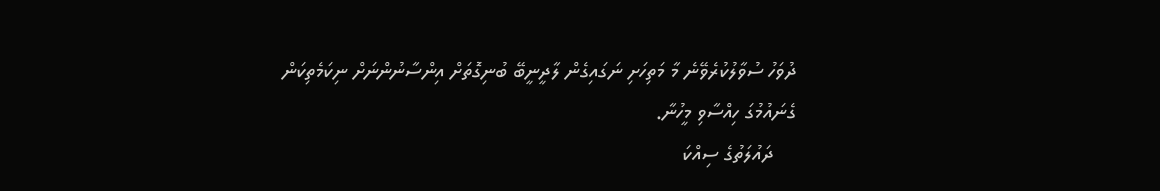ދުވަހު ސުވާލުކުރެވޭނެ މާ މަތިހަށި ނަގައިގެން ލާދީނީބޭ ބުނިގޮތަށް އިންސާނުންނަށް ނިކަމެތިކަން ގެނައުމުގަ ހިއްސާވި މީހުނާ.
    ދައުލަތުގެ ސިއްކަ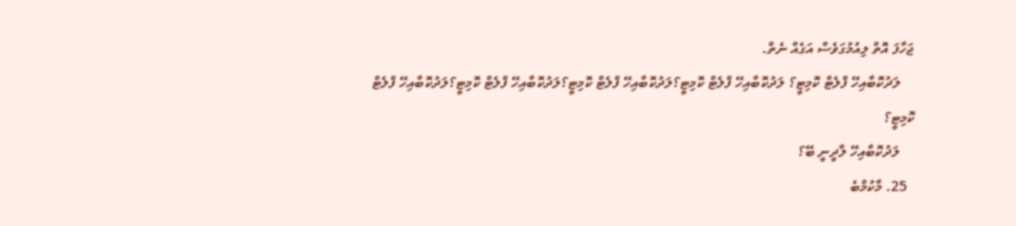ޖަހާފަ އޮތް ލިއުމުގަވެސް އަގެއް ނެތް.
    ލަދުކޮބާއިހޭ ފްލެޓް ކޮމިޓީ؟ ލަދުކޮބާއިހޭ ފްލެޓް ކޮމިޓީ؟ލަދުކޮބާއިހޭ ފްލެޓް ކޮމިޓީ؟ލަދުކޮބާއިހޭ ފްލެޓް ކޮމިޓީ؟ލަދުކޮބާއިހޭ ފްލެޓް ކޮމިޓީ؟
    ލަދުކޮބާއިހޭ ލާދީނީ ބޭ؟
  25. މާކުމްބެ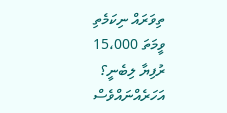ތިވަރައް ނިކަމެތި ވީމަތަ 15،000 ރުފިޔާ ލިބެނީ؟ އަހަރެއްނައްވެސް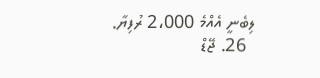ލިބެނީ އެއްމެ 2،000 ރުފިޔާ.
  26. ޖޭޑް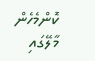ކޮންމެހެން މާލޭގައި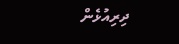ދިރިއުޅެން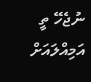ނުޖެހޭ ތީ އަމިއްލައަށް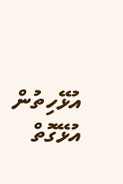އުޅޭހިތުން އުޅޭގޮތް